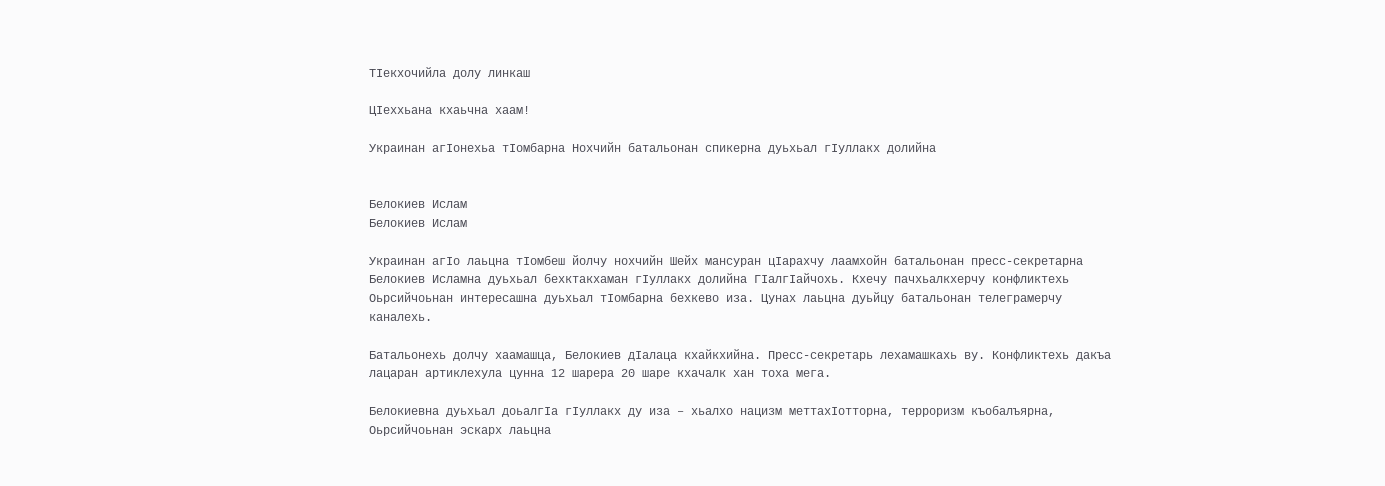ТIекхочийла долу линкаш

ЦIеххьана кхаьчна хаам!

Украинан агIонехьа тIомбарна Нохчийн батальонан спикерна дуьхьал гIуллакх долийна


Белокиев Ислам
Белокиев Ислам

Украинан агIо лаьцна тIомбеш йолчу нохчийн Шейх мансуран цIарахчу лаамхойн батальонан пресс-секретарна Белокиев Исламна дуьхьал бехктакхаман гIуллакх долийна ГIалгIайчохь. Кхечу пачхьалкхерчу конфликтехь Оьрсийчоьнан интересашна дуьхьал тIомбарна бехкево иза. Цунах лаьцна дуьйцу батальонан телеграмерчу каналехь.

Батальонехь долчу хаамашца, Белокиев дIалаца кхайкхийна. Пресс-секретарь лехамашкахь ву. Конфликтехь дакъа лацаран артиклехула цунна 12 шарера 20 шаре кхачалк хан тоха мега.

Белокиевна дуьхьал доьалгIа гIуллакх ду иза – хьалхо нацизм меттахIотторна, терроризм къобалъярна, Оьрсийчоьнан эскарх лаьцна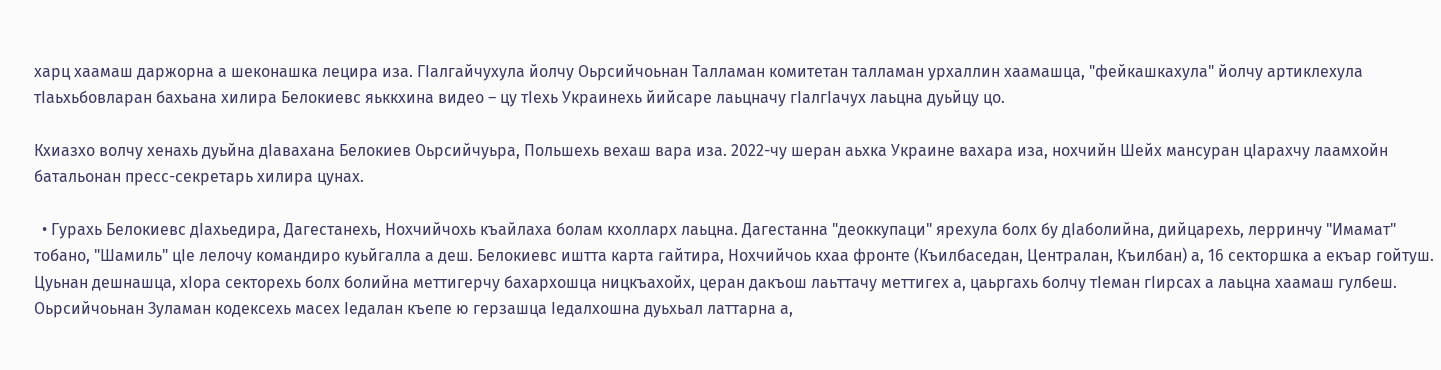харц хаамаш даржорна а шеконашка лецира иза. ГIалгайчухула йолчу Оьрсийчоьнан Талламан комитетан талламан урхаллин хаамашца, "фейкашкахула" йолчу артиклехула тIаьхьбовларан бахьана хилира Белокиевс яьккхина видео – цу тIехь Украинехь йийсаре лаьцначу гIалгIачух лаьцна дуьйцу цо.

Кхиазхо волчу хенахь дуьйна дIавахана Белокиев Оьрсийчуьра, Польшехь вехаш вара иза. 2022-чу шеран аьхка Украине вахара иза, нохчийн Шейх мансуран цIарахчу лаамхойн батальонан пресс-секретарь хилира цунах.

  • Гурахь Белокиевс дIахьедира, Дагестанехь, Нохчийчохь къайлаха болам кхолларх лаьцна. Дагестанна "деоккупаци" ярехула болх бу дIаболийна, дийцарехь, лерринчу "Имамат" тобано, "Шамиль" цIе лелочу командиро куьйгалла а деш. Белокиевс иштта карта гайтира, Нохчийчоь кхаа фронте (Къилбаседан, Централан, Къилбан) а, 16 секторшка а екъар гойтуш. Цуьнан дешнашца, хIора секторехь болх болийна меттигерчу бахархошца ницкъахойх, церан дакъош лаьттачу меттигех а, цаьргахь болчу тIеман гIирсах а лаьцна хаамаш гулбеш. Оьрсийчоьнан Зуламан кодексехь масех Iедалан къепе ю герзашца Iедалхошна дуьхьал латтарна а,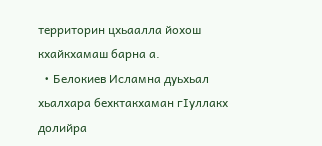территорин цхьаалла йохош кхайкхамаш барна а.
  • Белокиев Исламна дуьхьал хьалхара бехктакхаман гIуллакх долийра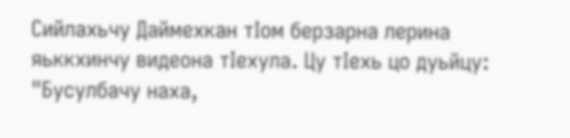Сийлахьчу Даймехкан тIом берзарна лерина яьккхинчу видеона тIехула. Цу тIехь цо дуьйцу: "Бусулбачу наха,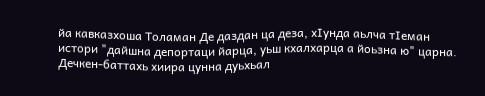йа кавказхоша Толаман Де даздан ца деза, хIунда аьлча тIеман истори "дайшна депортаци йарца, уьш кхалхарца а йоьзна ю" царна. Дечкен-баттахь хиира цунна дуьхьал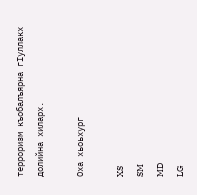терроризм къобалъярна гIуллакх долийна хиларх.

Оха хьоьхург

XS
SM
MD
LG